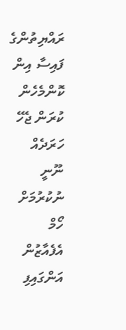ރައްޔިތުންގެ ފައިސާ އިން ކޮންމެހެން ކުރަން ޖެހޭ ހަރަދެއް ނޫނީ ނުކުރުމަށް ހޯމް އެފެއާޒުން އަންގައިފި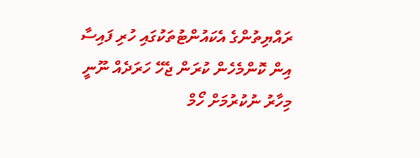ރައްޔިތުންގެ އެކައުންޓުތަކުގައި ހުރި ފައިސާ އިން ކޮންމެހެން ކުރަން ޖެހޭ ހަރަދެއް ނޫނީ މިހާރު ނުކުރުމަށް ހޯމް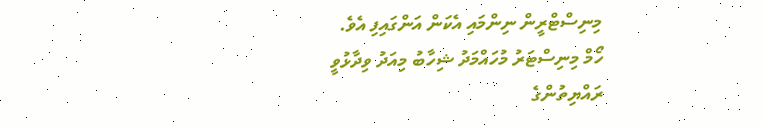މިނިސްޓްރީން ނިންމައި އެކަން އަންގައިފި އެވެ.
ހޯމް މިނިސްޓަރު މުހައްމަދު ޝިހާބު މިއަދު ވިދާޅުވީ ރައްޔިތުންގެ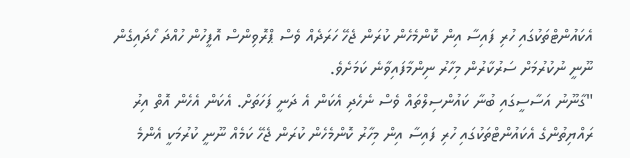އެކައުންޓްތަކުގައި ހުރި ފައިސާ އިން ކޮންމެހެން ކުރަން ޖެހޭ ހަރަދެއް ވެސް ޕްރޮވިންސް އޮފީހުން ހުއްދަ ހޯދައިގެން ނޫނީ ނުކުރުމަށް ސަރުކާރުން މިހާރު ނިންމާފައިވާނެ ކަމަށެވެ.
"ގާނޫނު އަސާސީގައި ބުނާ ކައުންސިލްތައް ވެސް ނެހެދި އެކަން އެ ދަނީ ފަހަތަށް. އެކަން އެހެން އޮތް އިރު ރައްޔިތުންގެ އެކައުންޓްތަކުގައި ހުރި ފައިސާ އިން މިހާރު ކޮންމެހެން ކުރަން ޖެހޭ ކަމެއް ނޫނީ ކުރުމަކީ އެންމެ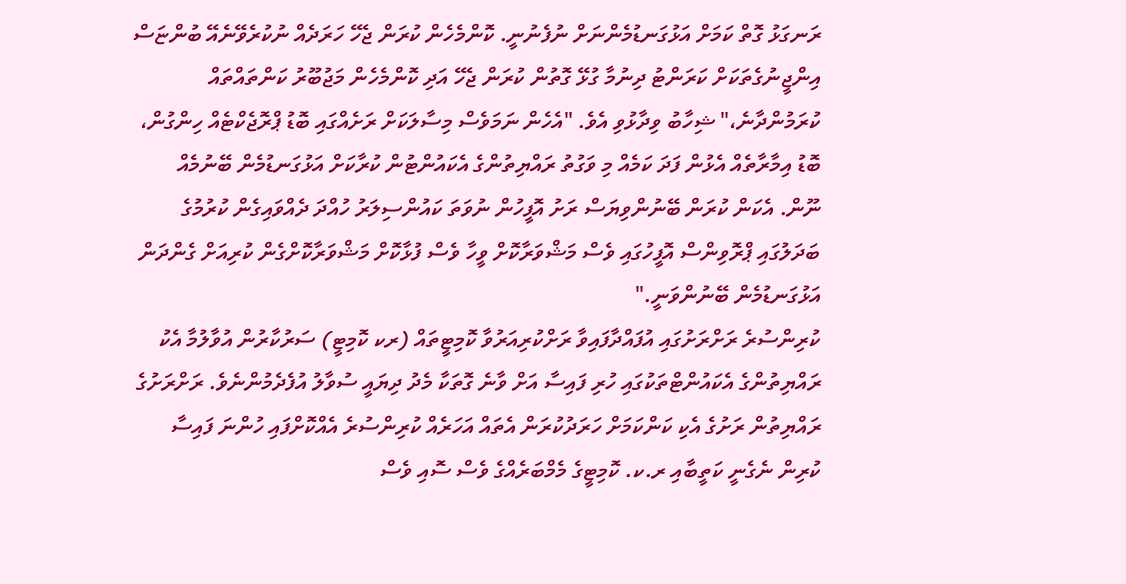ރަނގަޅު ގޮތް ކަމަށް އަޅުގަނޑުމެންނަށް ނުފެނުނީ. ކޮންމެހެން ކުރަން ޖެހޭ ހަރަދެއް ނުކުރެވޭނެއޭ ބުންޏަސް އިންޖީނުގެތަކަށް ކަރަންޓު ދިނުމާ ގުޅޭ ގޮތުން ކުރަން ޖެހޭ އަދި ކޮންމެހެން މަޖުބޫރު ކަންތައްތައް ކުރަމުންދާނެ،" ޝިހާބު ވިދާޅުވި އެވެ. "އެހެން ނަމަވެސް މިސާލަކަށް ރަށެއްގައި ބޮޑު ޕްރޮޖެކްޓެއް ހިންގުން، ބޮޑު އިމާރާތެއް އެޅުން ފަދަ ކަމެއް މި ވަގުތު ރައްޔިތުންގެ އެކައުންޓުން ކުރާކަށް އަޅުގަނޑުމެން ބޭނުމެއް ނޫން. އެކަން ކުރަން ބޭނުންވިޔަސް ރަށު އޮފީހުން ނުވަތަ ކައުންސިލަރު ހުއްދަ ދެއްވައިގެން ކުރުމުގެ ބަދަލުގައި ޕްރޮވިންސް އޮފީހުގައި ވެސް މަޝްވަރާކޮށް ވީހާ ވެސް ފުޅާކޮށް މަޝްވަރާކޮށްގެން ކުރިއަށް ގެންދަން އަޅުގަނޑުމެން ބޭނުންވަނީ."
ކުރިންސުރެ ރަށްރަށުގައި އުފައްދާފައިވާ ރަށްކުރިއަރުވާ ކޮމިޓީތައް (ރކ ކޮމިޓީ) ސަރުކާރުން އުވާލުމާ އެކު ރައްޔިތުންގެ އެކައުންޓްތަކުގައި ހުރި ފައިސާ އަށް ވާނެ ގޮތަކާ މެދު ދިޔައީ ސުވާލު އުފެދެމުންނެވެ. ރަށްރަށުގެ ރައްޔިތުން ރަށުގެ އެކި ކަންކަމަށް ހަރަދުކުރަން އެތައް އަހަރެއް ކުރިންސުރެ އެއްކޮށްފައި ހުންނަ ފައިސާ ކުރިން ނެގެނީ ކަތީބާއި ރ.ކ. ކޮމިޓީގެ މެމްބަރެއްގެ ވެސް ސޮއި ވެސް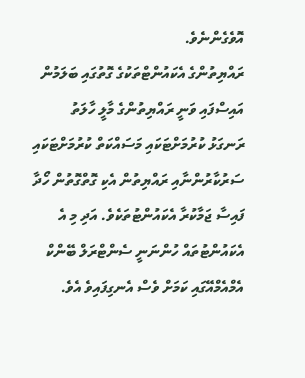އޮވެގެންނެވެ.
ރައްޔިތުންގެ އެކައުންޓްތަކުގެ ގޮތުގައި ބަލަމުން އައިސްފައި ވަނީ ރައްޔިތުންގެ މާލީ ހާލަތު ރަނގަޅު ކުރުމަށްޓަކައި މަސައްކަތް ކުރުމަށްޓަކައި ސަރުކާރުންނާއި ރައްޔިތުން އެކި ގޮތްގޮތުން ހޯދާ ފައިސާ ޖަމާކުރާ އެކައުންޓުތަކެވެ. އަދި މި އެ އެކައުންޓުތައް ހުންނަނީ ސެންޓްރަލް ބޭންކް އެމްއެމްއޭގައި ކަމަށް ވެސް އެނގިފައިވެ އެވެ.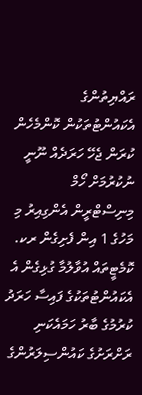ރައްޔިތުންގެ އެކައުންޓުތަކުން ކޮންމެހެން ކުރަން ޖެހޭ ހަރަދެއް ނޫނީ ނުކުރުމަށް ހޯމް މިނިސްޓްރީން އެންގިއިރު މި މަހުގެ 1 އިން ފެށިގެން ރކ. ކޮމެޓީތައް އުވާލުމާ ގުޅިގެން އެ އެކައުންޓުތަކުގެ ފައިސާ ހަރަދު ކުރުމުގެ ބާރު ހަމައެކަނި ރަށްރަށުގެ ކައުންސިލަރުންގެ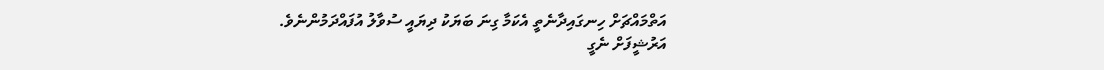އަތްމައްޗަށް ހިނގައިދާނެތީ އެކަމާ ގިނަ ބަޔަކު ދިޔައީ ސުވާލު އުފައްދަމުންނެވެ.
އަރުޝީފަށް ނެގީ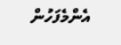އެންމެފަހުން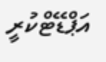އަޕްޑޭޓްކުރީ